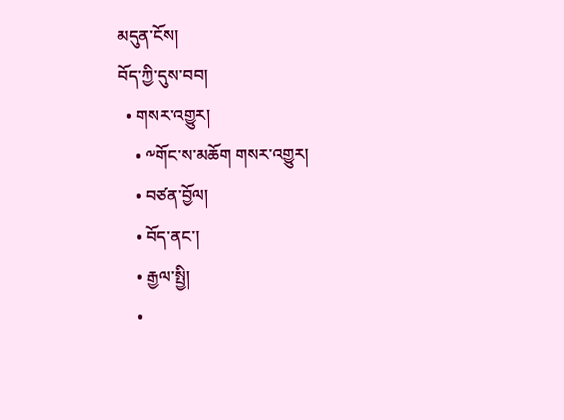མདུན་ངོས།
བོད་ཀྱི་དུས་བབ།
  • གསར་འགྱུར།
    • ༸གོང་ས་མཆོག གསར་འགྱུར།
    • བཙན་བྱོལ།
    • བོད་ནང་།
    • རྒྱལ་སྤྱི།
    •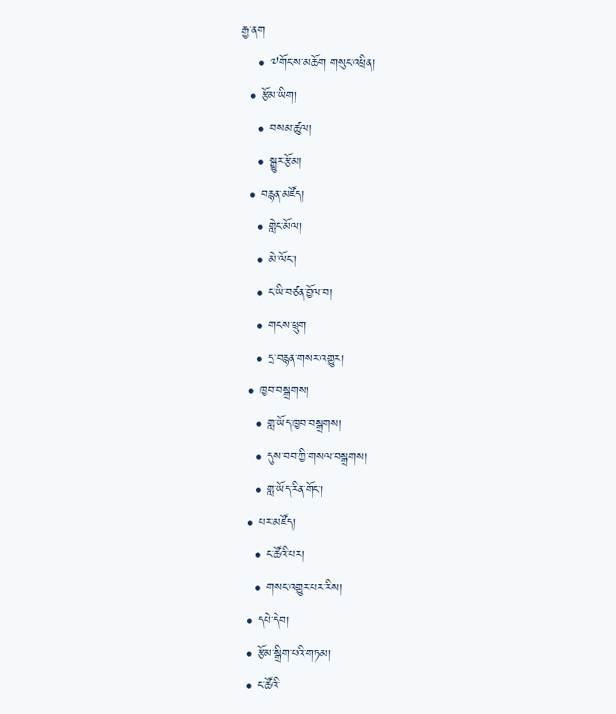རྒྱ་ནག
    • ༧གོང་ས་མཆོག གསུང་འཕྲིན།
  • རྩོམ་ཡིག།
    • བསམ་ཚུལ།
    • སྒྱུར་རྩོམ།
  • བརྙན་མཛོད།
    • གླེང་མོལ།
    • མེ་ལོང་།
    • ང་ཡི་བཙན་བྱོལ་བ།
    • གངས་ཕྲུག
    • དྲ་བརྙན་གསར་འགྱུར།
  • ཁྱབ་བསྒྲགས།
    • གླ་ཡོད་ཁྱབ་བསྒྲགས།
    • དུས་བབ་ཀྱི་གསལ་བསྒྲགས།
    • གླ་ཡོད་རིན་གོང་།
  • པར་མཛོད།
    • ང་ཚོའི་པར།
    • གསང་འགྱུར་པར་རིས།
  • དཔེ་དེབ།
  • རྩོམ་སྒྲིག་པའི་གཏམ།
  • ང་ཚོའི་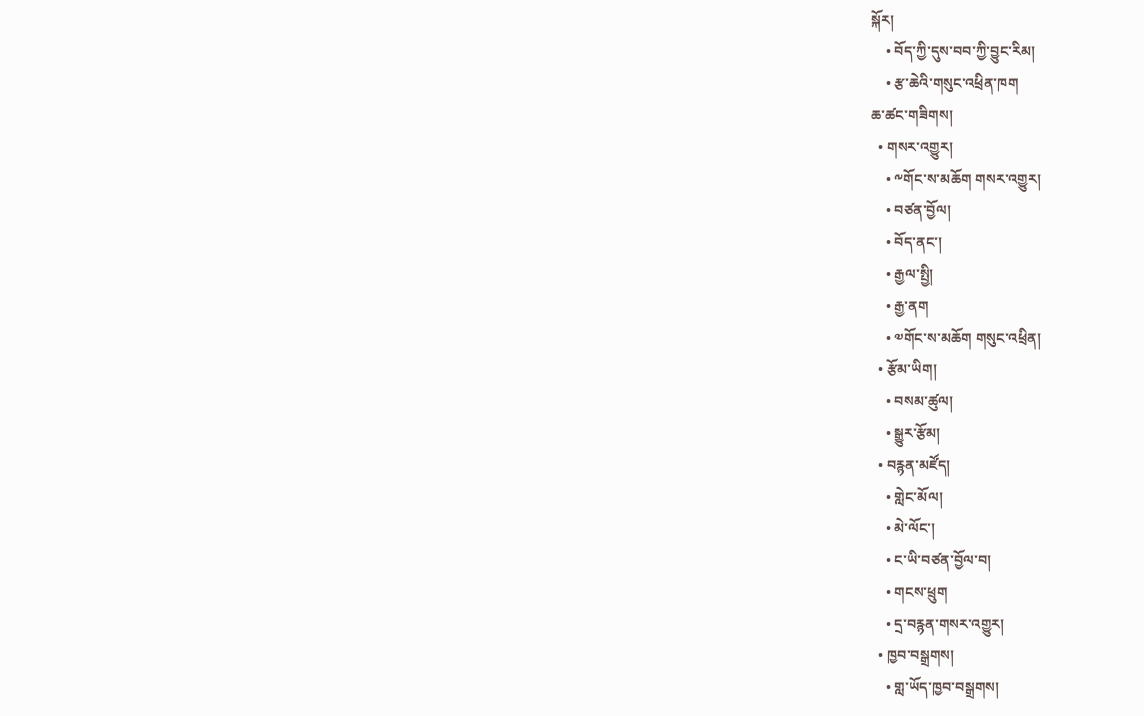སྐོར།
    • བོད་ཀྱི་དུས་བབ་ཀྱི་བྱུང་རིམ།
    • རྩ་ཆེའི་གསུང་འཕྲིན་ཁག
ཆ་ཚང་གཟིགས།
  • གསར་འགྱུར།
    • ༸གོང་ས་མཆོག གསར་འགྱུར།
    • བཙན་བྱོལ།
    • བོད་ནང་།
    • རྒྱལ་སྤྱི།
    • རྒྱ་ནག
    • ༧གོང་ས་མཆོག གསུང་འཕྲིན།
  • རྩོམ་ཡིག།
    • བསམ་ཚུལ།
    • སྒྱུར་རྩོམ།
  • བརྙན་མཛོད།
    • གླེང་མོལ།
    • མེ་ལོང་།
    • ང་ཡི་བཙན་བྱོལ་བ།
    • གངས་ཕྲུག
    • དྲ་བརྙན་གསར་འགྱུར།
  • ཁྱབ་བསྒྲགས།
    • གླ་ཡོད་ཁྱབ་བསྒྲགས།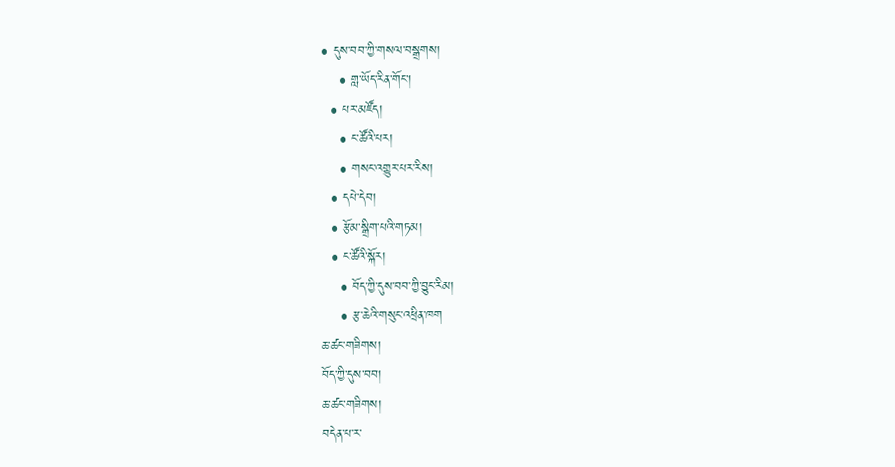• དུས་བབ་ཀྱི་གསལ་བསྒྲགས།
    • གླ་ཡོད་རིན་གོང་།
  • པར་མཛོད།
    • ང་ཚོའི་པར།
    • གསང་འགྱུར་པར་རིས།
  • དཔེ་དེབ།
  • རྩོམ་སྒྲིག་པའི་གཏམ།
  • ང་ཚོའི་སྐོར།
    • བོད་ཀྱི་དུས་བབ་ཀྱི་བྱུང་རིམ།
    • རྩ་ཆེའི་གསུང་འཕྲིན་ཁག
ཆ་ཚང་གཟིགས།
བོད་ཀྱི་དུས་བབ།
ཆ་ཚང་གཟིགས།
བདེན་པ་ར་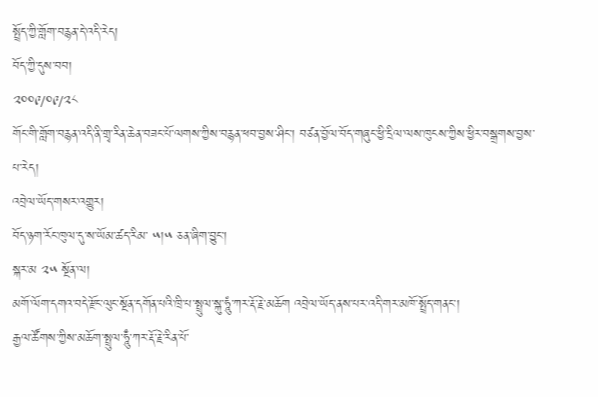སྤྲོད་ཀྱི་གློག་བརྙན་དེ་འདི་རེད།
བོད་ཀྱི་དུས་བབ།
༢༠༠༩/༠༩/༢༨
གོང་གི་གློག་བརྙན་འདི་ནི་གྲྭ་རིན་ཆེན་བཟང་པོ་ལགས་ཀྱིས་བརྙན་ཕབ་བྱས་ཤིང་། བཙན་བྱོལ་བོད་གཞུང་ཕྱི་དྲིལ་ལས་ཁུངས་ཀྱིས་ཕྱིར་བསྒྲགས་བྱས་པ་རེད།
འབྲེལ་ཡོད་གསར་འགྱུར།
བོད་ཉག་རོང་ཁུལ་དུ་ས་ཡོམ་ཚད་རིམ་ ༥།༥ ཅན་ཞིག་བྱུང་།
སྐར་མ ༢༥ སྔོན་ལ།
མགོ་ལོག་དགའ་བདེ་རྫོང་ལུང་སྔོན་དགོན་པའི་ཁྲི་པ་སྤྲུལ་སྐུ་ཧཱུཾ་ཀར་རྡོ་རྗེ་མཆོག འབྲེལ་ཡོད་ནས་པར་འདི་གར་མཁོ་སྤྲོད་གནང་།
རྒྱལ་ཚོགས་ཀྱིས་མཆོག་སྤྲུལ་ཧཱུྃ་ཀར་རྡོ་རྗེ་རིན་པོ་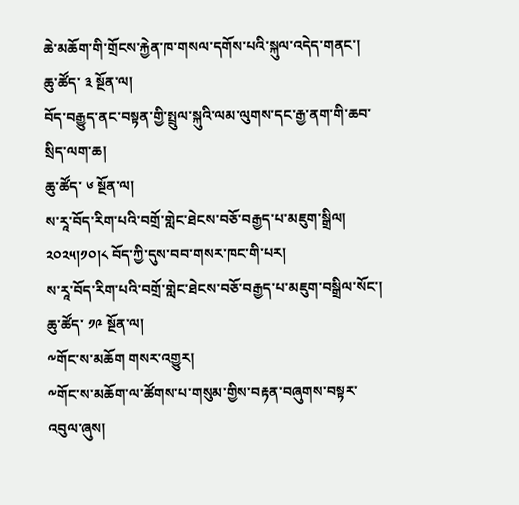ཆེ་མཆོག་གི་གྲོངས་རྐྱེན་ཁ་གསལ་དགོས་པའི་སྐུལ་འདེད་གནང་།
ཆུ་ཚོད་ ༣ སྔོན་ལ།
བོད་བརྒྱུད་ནང་བསྟན་གྱི་སྤྲུལ་སྐུའི་ལམ་ལུགས་དང་རྒྱ་ནག་གི་ཆབ་སྲིད་ལག་ཆ།
ཆུ་ཚོད་ ༦ སྔོན་ལ།
ས་རཱ་བོད་རིག་པའི་བགྲོ་གླེང་ཐེངས་བཅོ་བརྒྱད་པ་མཇུག་སྒྲིལ། ༢༠༢༥།༡༠།༨ བོད་ཀྱི་དུས་བབ་གསར་ཁང་གི་པར།
ས་རཱ་བོད་རིག་པའི་བགྲོ་གླེང་ཐེངས་བཅོ་བརྒྱད་པ་མཇུག་བསྒྲིལ་སོང་།
ཆུ་ཚོད་ ༡༩ སྔོན་ལ།
༸གོང་ས་མཆོག གསར་འགྱུར།
༸གོང་ས་མཆོག་ལ་ཚོགས་པ་གསུམ་གྱིས་བརྟན་བཞུགས་བསྟར་འབུལ་ཞུས།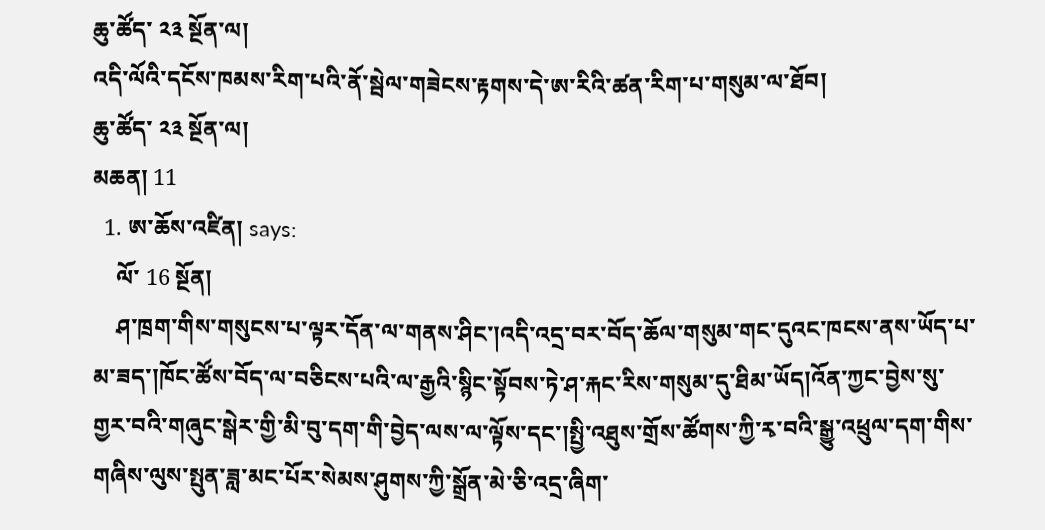ཆུ་ཚོད་ ༢༣ སྔོན་ལ།
འདི་ལོའི་དངོས་ཁམས་རིག་པའི་ནོ་སྦེལ་གཟེངས་རྟགས་དེ་ཨ་རིའི་ཚན་རིག་པ་གསུམ་ལ་ཐོབ།
ཆུ་ཚོད་ ༢༣ སྔོན་ལ།
མཆན། 11
  1. ཨ་ཆོས་འཛིན། says:
    ལོ་ 16 སྔོན།
    ཤ་ཁྲག་གིས་གསུངས་པ་ལྟར་དོན་ལ་གནས་ཤིང་།འདི་འདྲ་བར་བོད་ཆོལ་གསུམ་གང་དུའང་ཁངས་ནས་ཡོད་པ་མ་ཟད་།ཁོང་ཚོས་བོད་ལ་བཅིངས་པའི་ལ་རྒྱའི་སྙིང་སྟོབས་ཏེ་ཤ་རྐང་རིས་གསུམ་དུ་ཐིམ་ཡོད།འོན་ཀྱང་བྱེས་སུ་གྱར་བའི་གཞུང་སྒེར་གྱི་མི་བུ་དག་གི་བྱེད་ལས་ལ་ལྟོས་དང་།སྤྱི་འཐུས་གྲོས་ཚོགས་ཀྱི་རྭ་བའི་སྒྱུ་འཕྲུལ་དག་གིས་གཞིས་ལུས་སྤུན་ཟླ་མང་པོར་སེམས་ཤུགས་ཀྱི་སྒྲོན་མེ་ཅི་འདྲ་ཞིག་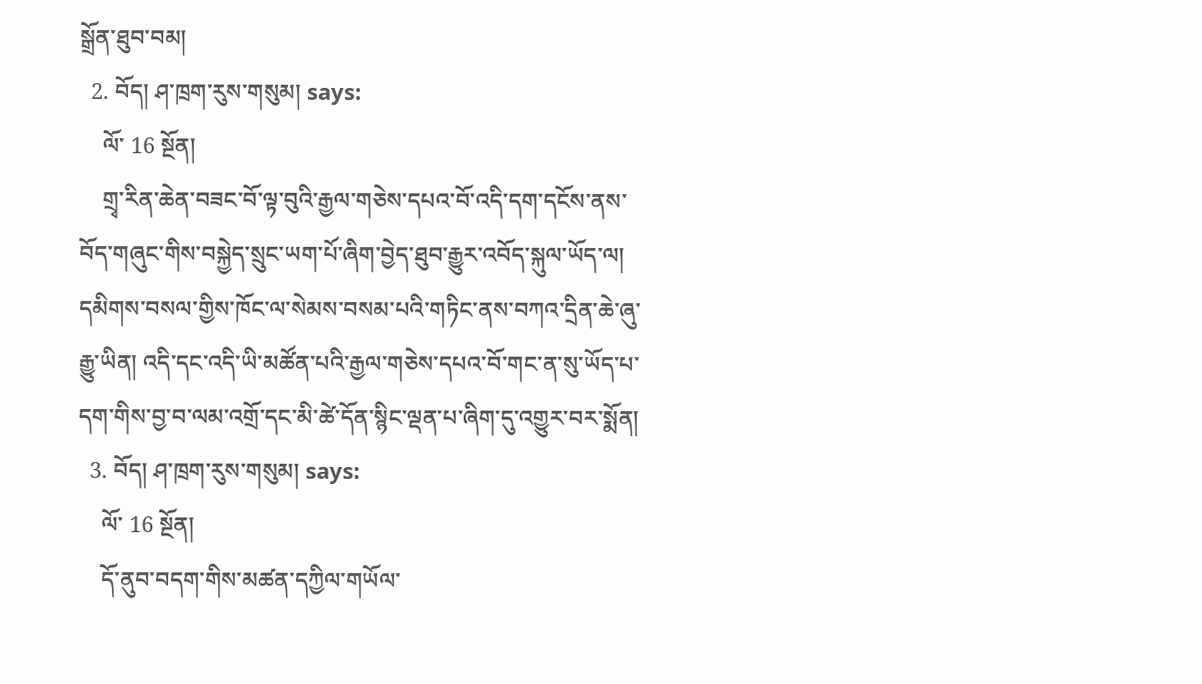སྒྲོན་ཐུབ་བམ།
  2. བོད། ཤ་ཁྲག་རུས་གསུམ། says:
    ལོ་ 16 སྔོན།
    གྲྭ་རིན་ཆེན་བཟང་བོ་ལྟ་བུའི་རྒྱལ་གཅེས་དཔའ་བོ་འདི་དག་དངོས་ནས་བོད་གཞུང་གིས་བསྐྱེད་སྲུང་ཡག་པོ་ཞིག་བྱེད་ཐུབ་རྒྱུར་འབོད་སྐུལ་ཡོད་ལ། དམིགས་བསལ་གྱིས་ཁོང་ལ་སེམས་བསམ་པའི་གཏིང་ནས་བཀའ་དྲིན་ཆེ་ཞུ་རྒྱུ་ཡིན། འདི་དང་འདི་ཡི་མཚོན་པའི་རྒྱལ་གཅེས་དཔའ་བོ་གང་ན་སུ་ཡོད་པ་དག་གིས་བྱ་བ་ལམ་འགྲོ་དང་མི་ཚེ་དོན་སྙིང་ལྡན་པ་ཞིག་དུ་འགྱུར་བར་སྨོན།
  3. བོད། ཤ་ཁྲག་རུས་གསུམ། says:
    ལོ་ 16 སྔོན།
    དོ་ནུབ་བདག་གིས་མཚན་དཀྱིལ་གཡོལ་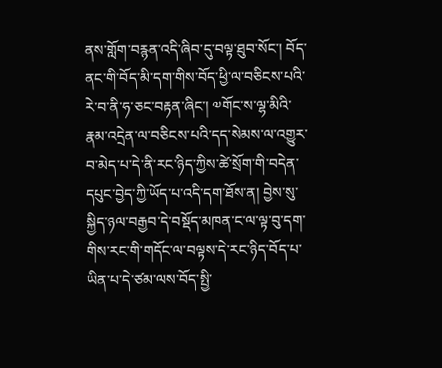ནས་གློག་བརྙན་འདི་ཞིབ་དུ་བལྟ་ཐུབ་སོང་། བོད་ནང་གི་བོད་མི་དག་གིས་བོད་ཕྱི་ལ་བཅིངས་པའི་རེ་བ་ནི་ཧ་ཅང་བརྟན་ཞིང་། ༧གོང་ས་ལྷ་མིའི་རྣམ་འདྲེན་ལ་བཅིངས་པའི་དད་སེམས་ལ་འགྱུར་བ་མེད་པ་དེ་ནི་རང་ཉིད་ཀྱིས་ཚེ་སྲོག་གི་བདེན་དཔུང་བྱེད་ཀྱི་ཡོད་པ་འདི་དག་ཐོས་ན། བྱེས་སུ་སྐྱིད་ཉལ་བརྒྱབ་དེ་བསྡོད་མཁན་ང་ལ་ལྟ་བུ་དག་གིས་རང་གི་གདོང་ལ་བལྟས་དེ་རང་ཉིད་བོད་པ་ཡིན་པ་དེ་ཙམ་ལས་བོད་སྤྱི་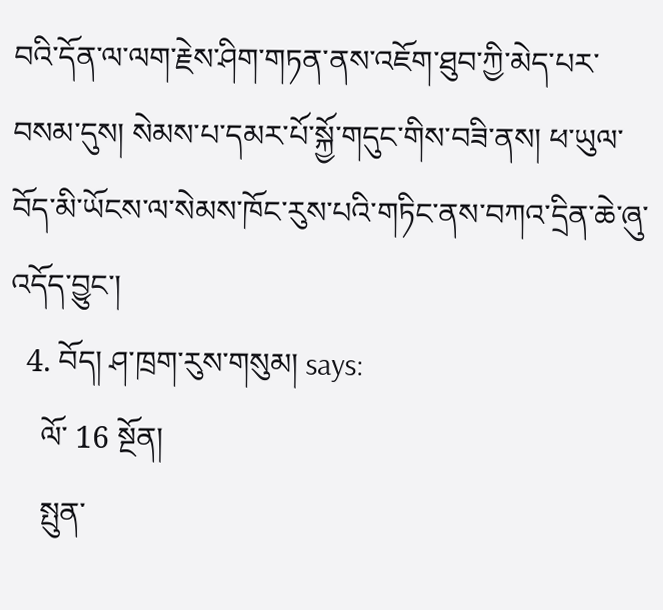བའི་དོན་ལ་ལག་རྗེས་ཤིག་གཏན་ནས་འཇོག་ཐུབ་ཀྱི་མེད་པར་བསམ་དུས། སེམས་པ་དམར་པོ་སྐྱོ་གདུང་གིས་བཟི་ནས། ཕ་ཡུལ་བོད་མི་ཡོངས་ལ་སེམས་ཁོང་རུས་པའི་གཏིང་ནས་བཀའ་དྲིན་ཆེ་ཞུ་འདོད་བྱུང་།
  4. བོད། ཤ་ཁྲག་རུས་གསུམ། says:
    ལོ་ 16 སྔོན།
    སྤུན་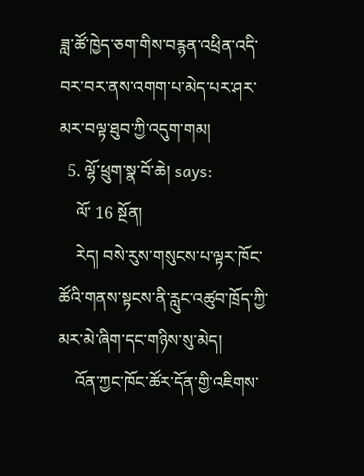ཟླ་ཚོ་ཁྱེད་ཅག་གིས་བརྙན་འཕྲིན་འདི་བར་བར་ནས་འགག་པ་མེད་པར་ཤར་མར་བལྟ་ཐུབ་ཀྱི་འདུག་གམ།
  5. ལྷོ་ཕྲུག་སྣ་བོ་ཆེ། says:
    ལོ་ 16 སྔོན།
    རེད། བསེ་རུས་གསུངས་པ་ལྟར་ཁོང་ཚོའི་གནས་སྟངས་ནི་རླུང་འཚུབ་ཁྲོད་ཀྱི་མར་མེ་ཞིག་དང་གཉིས་སུ་མེད།
    འོན་ཀྱང་ཁོང་ཚོར་དོན་གྱི་འཇིགས་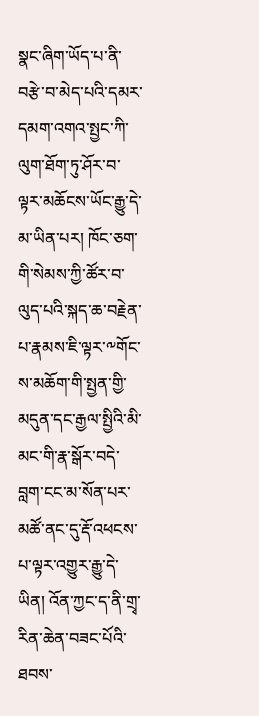སྣང་ཞིག་ཡོད་པ་ནི་བརྩེ་བ་མེད་པའི་དམར་དམག་འགའ་སྤྱང་ཀི་ལུག་ཐོག་ཏུ་ཤོར་བ་ལྟར་མཆོངས་ཡོང་རྒྱུ་དེ་མ་ཡིན་པར། ཁོང་ཅག་གི་སེམས་ཀྱི་ཚོར་བ་ལུད་པའི་སྐད་ཆ་བརྗེན་པ་རྣམས་ཇི་ལྟར་༸གོང་ས་མཆོག་གི་སྤྱན་གྱི་མདུན་དང་རྒྱལ་སྤྱིའི་མི་མང་གི་རྣ་སྒོར་བདེ་བླག་ངང་མ་སོན་པར་མཚོ་ནང་དུ་རྡོ་འཕངས་པ་ལྟར་འགྱུར་རྒྱུ་དེ་ཡིན། འོན་ཀྱང་ད་ནི་གྲྭ་རིན་ཆེན་བཟང་པོའི་ཐབས་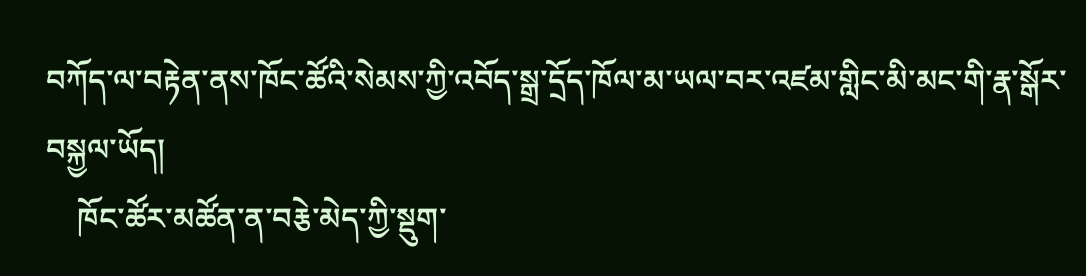བཀོད་ལ་བརྟེན་ནས་ཁོང་ཚོའི་སེམས་ཀྱི་འབོད་སྒྲ་དྲོད་ཁོལ་མ་ཡལ་བར་འཛམ་གླིང་མི་མང་གི་རྣ་སྒོར་བསྐྱལ་ཡོད།
    ཁོང་ཚོར་མཚོན་ན་བརྕེ་མེད་ཀྱི་སྡུག་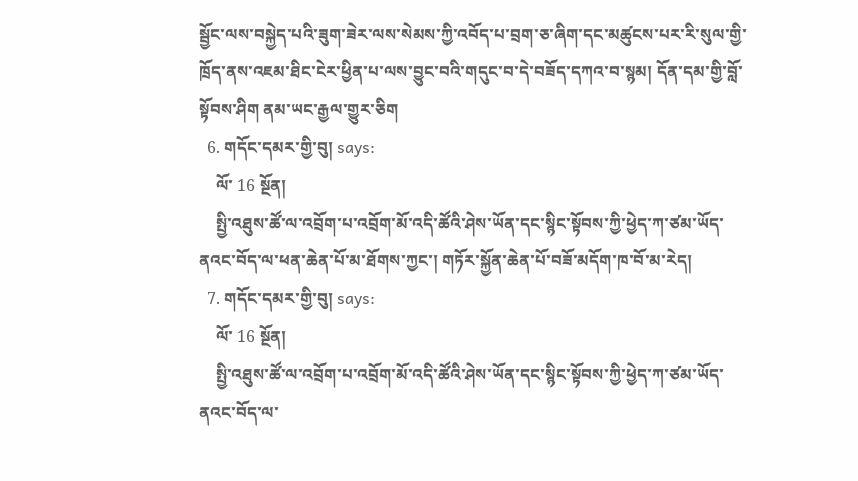སྦྱོང་ལས་བསྐྱེད་པའི་ཟུག་ཟེར་ལས་སེམས་ཀྱི་འབོད་པ་བྲག་ཅ་ཞིག་དང་མཚུངས་པར་རི་སུལ་གྱི་ཁྲོད་ནས་འཇམ་ཐིང་ངེར་ཕྱིན་པ་ལས་བྱུང་བའི་གདུང་བ་དེ་བཟོད་དཀའ་བ་སྙམ། དོན་དམ་གྱི་བློ་སྟོབས་ཤིག ནམ་ཡང་རྒྱལ་གྱུར་ཅིག
  6. གདོང་དམར་གྱི་བུ། says:
    ལོ་ 16 སྔོན།
    སྤྱི་འཐུས་ཚོ་ལ་འབྲོག་པ་འབྲོག་མོ་འདི་ཚོའི་ཤེས་ཡོན་དང་སྙིང་སྟོབས་ཀྱི་ཕྱེད་ཀ་ཙམ་ཡོད་ནའང་བོད་ལ་ཕན་ཆེན་པོ་མ་ཐོགས་ཀྱང་། གཏོར་སྐྱོན་ཆེན་པོ་བཟོ་མདོག་ཁ་བོ་མ་རེད།
  7. གདོང་དམར་གྱི་བུ། says:
    ལོ་ 16 སྔོན།
    སྤྱི་འཐུས་ཚོ་ལ་འབྲོག་པ་འབྲོག་མོ་འདི་ཚོའི་ཤེས་ཡོན་དང་སྙིང་སྟོབས་ཀྱི་ཕྱེད་ཀ་ཙམ་ཡོད་ནའང་བོད་ལ་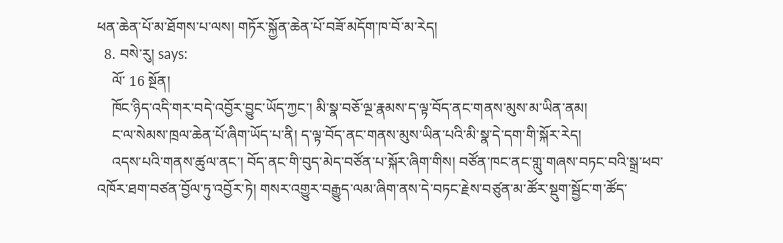ཕན་ཆེན་པོ་མ་ཐོགས་པ་ལས། གཏོར་སྐྱོན་ཆེན་པོ་བཟོ་མདོག་ཁ་བོ་མ་རེད།
  8. བསེ་རུ། says:
    ལོ་ 16 སྔོན།
    ཁོང་ཉིད་འདི་གར་བདེ་འབྱོར་བྱུང་ཡོད་ཀྱང་། མི་སྣ་བཅོ་ལྔ་རྣམས་ད་ལྟ་བོད་ནང་གནས་མུས་མ་ཡིན་ནམ།
    ང་ལ་སེམས་ཁྲལ་ཆེན་པོ་ཞིག་ཡོད་པ་ནི། ད་ལྟ་བོད་ནང་གནས་མུས་ཡིན་པའི་མི་སྣ་དེ་དག་གི་སྐོར་རེད།
    འདས་པའི་གནས་ཚུལ་ནང་། བོད་ནང་གི་བུད་མེད་བཙོན་པ་སྐོར་ཞིག་གིས། བཙོན་ཁང་ནང་གླུ་གཞས་བཏང་བའི་སྒྲ་ཕབ་འཁོར་ཐག་བཙན་བྱོལ་ཏུ་འབྱོར་ཏེ། གསར་འགྱུར་བརྒྱུད་ལམ་ཞིག་ནས་དེ་བཏང་རྗེས་བཙུན་མ་ཚོར་སྡུག་སྦྱོང་ག་ཚོད་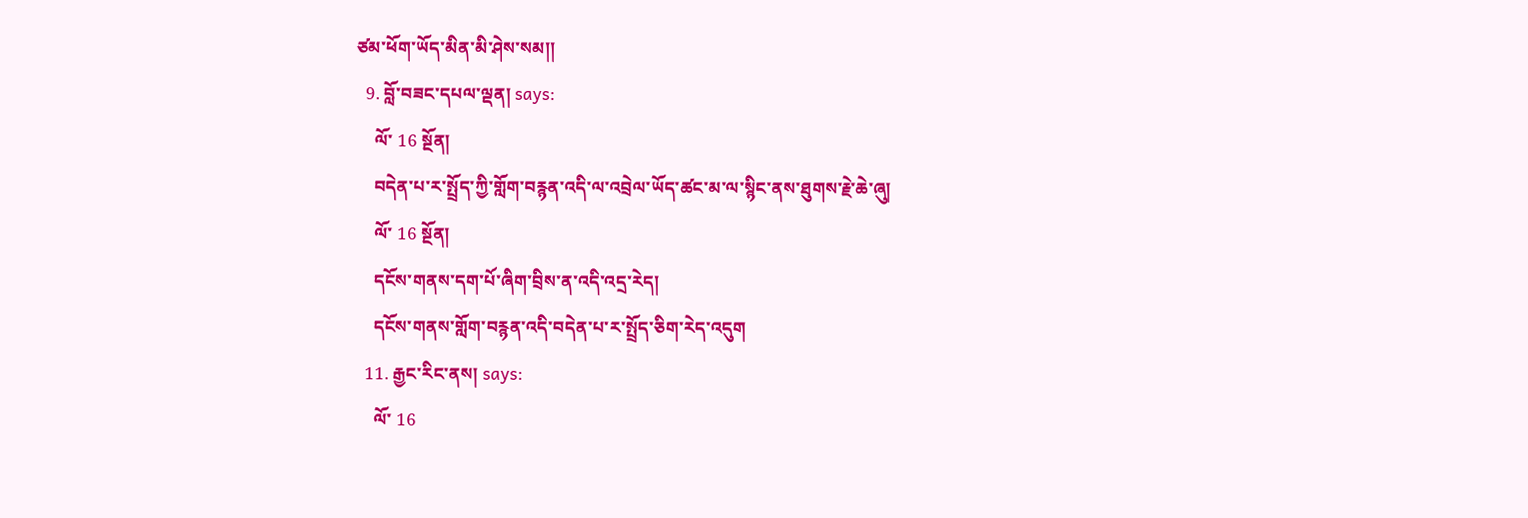ཙམ་ཕོག་ཡོད་མིན་མི་ཤེས་སམ།།
  9. བློ་བཟང་དཔལ་ལྡན། says:
    ལོ་ 16 སྔོན།
    བདེན་པ་ར་སྤྲོད་ཀྱི་གློག་བརྙན་འདི་ལ་འབྲེལ་ཡོད་ཚང་མ་ལ་སྙིང་ནས་ཐུགས་རྗེ་ཆེ་ཞུ།
    ལོ་ 16 སྔོན།
    དངོས་གནས་དག་པོ་ཞིག་བྲིས་ན་འདི་འདྲ་རེད།
    དངོས་གནས་གློག་བརྙན་འདི་བདེན་པ་ར་སྤྲོད་ཅིག་རེད་འདུག
  11. རྒྱང་རིང་ནས། says:
    ལོ་ 16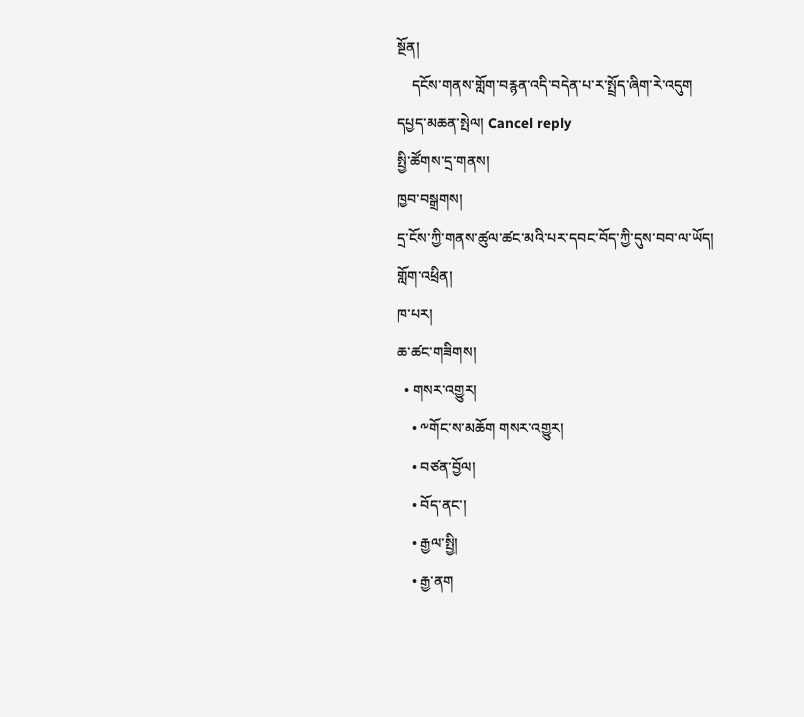སྔོན།
    དངོས་གནས་གློག་བརྙན་འདི་བདེན་པ་ར་སྤྲོད་ཞིག་རེ་འདུག
དཔྱད་མཆན་སྤེལ། Cancel reply
སྤྱི་ཚོགས་དྲ་གནས།
ཁྱབ་བསྒྲགས།
དྲ་ངོས་ཀྱི་གནས་ཚུལ་ཚང་མའི་པར་དབང་བོད་ཀྱི་དུས་བབ་ལ་ཡོད།
གློག་འཕྲིན།
ཁ་པར།
ཆ་ཚང་གཟིགས།
  • གསར་འགྱུར།
    • ༸གོང་ས་མཆོག གསར་འགྱུར།
    • བཙན་བྱོལ།
    • བོད་ནང་།
    • རྒྱལ་སྤྱི།
    • རྒྱ་ནག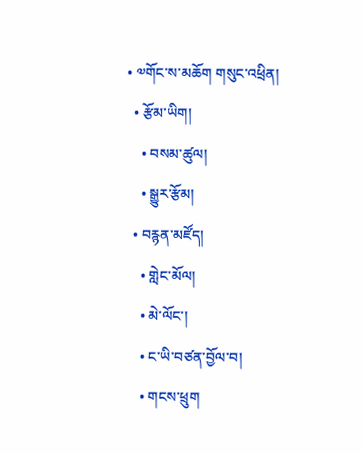• ༧གོང་ས་མཆོག གསུང་འཕྲིན།
  • རྩོམ་ཡིག།
    • བསམ་ཚུལ།
    • སྒྱུར་རྩོམ།
  • བརྙན་མཛོད།
    • གླེང་མོལ།
    • མེ་ལོང་།
    • ང་ཡི་བཙན་བྱོལ་བ།
    • གངས་ཕྲུག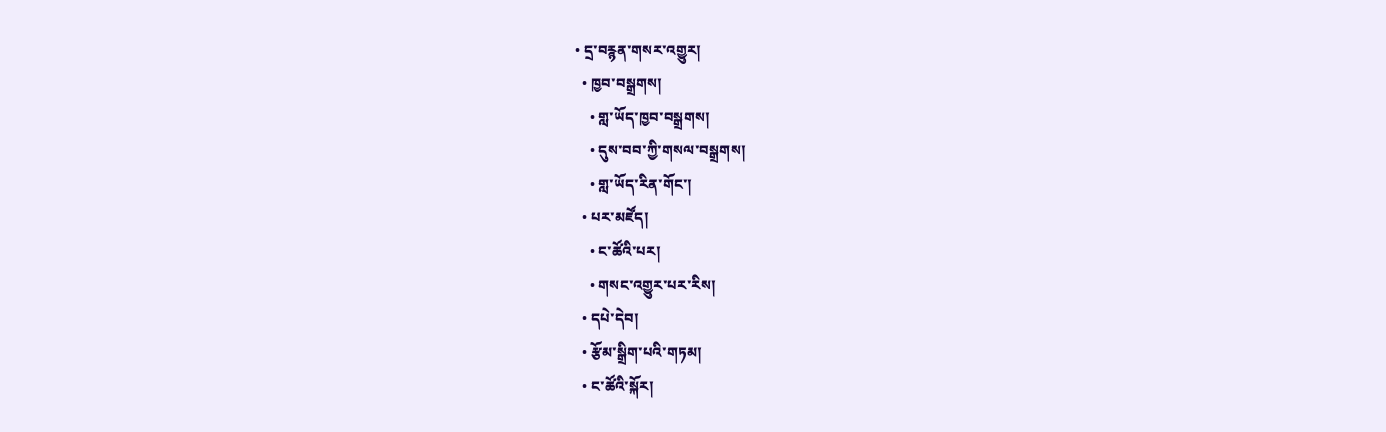• དྲ་བརྙན་གསར་འགྱུར།
  • ཁྱབ་བསྒྲགས།
    • གླ་ཡོད་ཁྱབ་བསྒྲགས།
    • དུས་བབ་ཀྱི་གསལ་བསྒྲགས།
    • གླ་ཡོད་རིན་གོང་།
  • པར་མཛོད།
    • ང་ཚོའི་པར།
    • གསང་འགྱུར་པར་རིས།
  • དཔེ་དེབ།
  • རྩོམ་སྒྲིག་པའི་གཏམ།
  • ང་ཚོའི་སྐོར།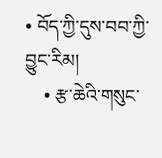• བོད་ཀྱི་དུས་བབ་ཀྱི་བྱུང་རིམ།
    • རྩ་ཆེའི་གསུང་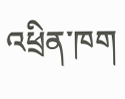འཕྲིན་ཁག